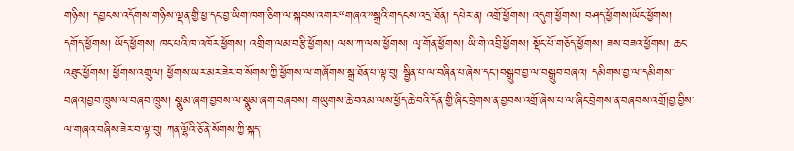གཉིས། དབྱངས་འདོགས་གཉིས་ལྡན་གྱི་ཕྱ་དང་བྱ་ཡིག་ཁག་ཅིག་ལ་སྐབས་འགར་“གཞའ་”སྒྲའི་གདངས་འདྲ་ཐོན། དཔེར་ན། འགྲོ་ཕྱོགས། འདུག་ཕྱོགས། བཤད་ཕྱོགས།ཡོང་ཕྱོགས། དགོད་ཕྱོགས། ཡོད་ཕྱོགས། ཁང་པའི་ཁ་འཁོར་ཕྱོགས། འགྲིག་ལམ་བརྩི་ཕྱོགས། ལས་ཀ་ལས་ཕྱོགས། ལྭ་གོན་ཕྱོགས། ཡི་གེ་འབྲི་ཕྱོགས། སྡོང་པོ་གཅོད་ཕྱོགས། ཟས་བཟའ་ཕྱོགས། ཆང་འཐུང་ཕྱོགས། ཕྱོགས་འགྲུལ། ཕྱོགས་ཡར་མར་ཟེར་བ་སོགས་ཀྱི་ཕྱོགས་ལ་གཞོགས་སྒྲ་ཐོན་པ་ལྟ་བུ། སྦྱིན་པ་ལ་བཞིན་པ་ཞེས་དང་།བསྒྲུབ་བྱ་ལ་བསྒྲུབ་བཞའ། དམིགས་བྱ་ལ་དམིགས་བཞའ།བྱབ་ཁྲུས་ལ་བཞབ་ཁྲུས། སྣུམ་ཞག་བྱབས་ལ་སྣུམ་ཞག་བཞབས། གཡུགས་ཆེ་བའམ་ལས་ཕྱོད་ཆེ་བའི་དོན་གྱི་ཞིང་བྲེགས་ན་བྱབས་འགྲོ་ཞེས་པ་ལ་ཞིང་བྲེགས་ན་བཞབས་འགྲོ།བྱ་བྱིས་ལ་གཞའ་བཞིས་ཟེར་བ་ལྟ་བུ། ཀན་ལྷོའི་ཅོ་ནེ་སོགས་ཀྱི་སྐད་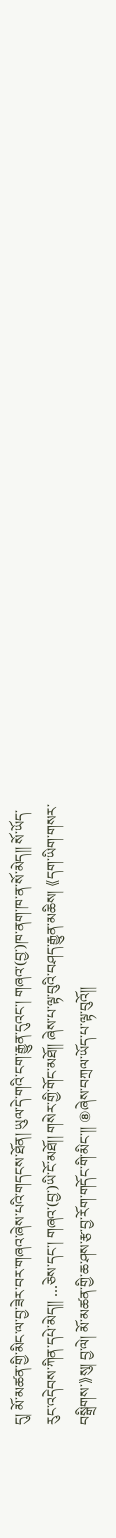དུ། མོ་མཚན་གྱི་མིང་ལ་བྱ་ཟེར་བར་གཞའ་ཞེས་པའི་གདངས་ཐོན། ཡུལ་དེ་གའི་ངག་རྒྱུན་དུའང་། གཞའ་(བྱ་)ཁ་ནག་ཁ་ན་སོ་མེད།། སོ་ཡོད་རུང་འདེབས་ཀིན་དཔེ་མེད།། …ཅེས་དང་། གཞའ་(བྱ་)ཡི་ངོ་མཐོ།། གསེར་གྱི་གོང་མཐོ།། ཞེས་པ་ལྟ་བུའི་བཤད་རྒྱུན་མཆིས། 《དག་ཡིག་གསར་བསྒྲིགས་》སུ། བྱ་ལེ། མོ་མཚན་གྱི་ཆ་ཤས་རྩ་བྱ་རོག་གདོང་གི་མིང་།། ⑧ཞེས་བཀྲལ་ཡོད་པ་ལྟ་བུའོ།།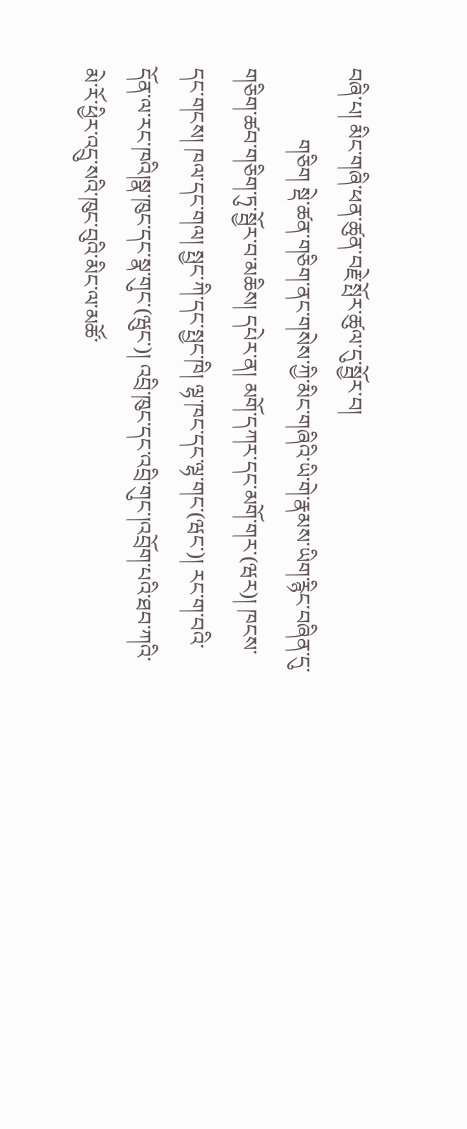བཞི་པ། མིང་གཞི་ཕན་ཚུན་བརྗེ་སྤོར་ཚུལ་དུ་སྦྱོར་བ།
             གཅིག སྡེ་ཚན་གཅིག་ནང་གསེས་ཀྱི་མིང་གཞིའི་ཡི་གེ་རྣམས་ཡིག་རྙིང་བཞིན་དུ་གཅིག་ཚབ་གཅིག་ཏུ་སྦྱོར་བ་མཆིས། དཔེར་ན། མགོ་དཀར་དང་མགོ་གར་(ཝར)། ཁངས་དང་གངས། ཁལ་དང་གལ། སྤྱང་ཀི་དང་སྤྱང་ཁི། ལྷ་ཁང་དང་ལྷ་གང་(ཝང་)། རང་ག་བའི་དོན་ལ་རང་ཁའི།སྣ་ཁུང་དང་སྣ་གུང་(ཝུང་)། འབྲི་ཁུང་དང་འབྲི་གུང་།འབྲོག་པའི་ཐབ་ཀའི་མེ་རོ་ཕྱིར་འདྲུ་སའི་ཁུང་བུའི་མིང་ལ་མཚོ་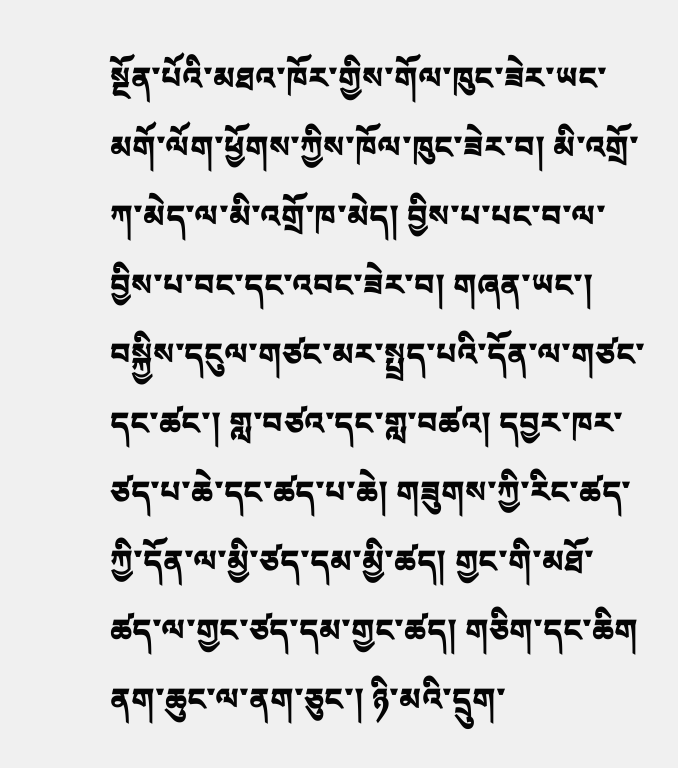སྔོན་པོའི་མཐའ་ཁོར་གྱིས་གོལ་ཁུང་ཟེར་ཡང་མགོ་ལོག་ཕྱོགས་ཀྱིས་ཁོལ་ཁུང་ཟེར་བ། མི་འགྲོ་ཀ་མེད་ལ་མི་འགྲོ་ཁ་མེད། བྱིས་པ་པང་བ་ལ་བྱིས་པ་བང་དང་འབང་ཟེར་བ། གཞན་ཡང་། བསྐྱིས་དངུལ་གཙང་མར་སྤྲད་པའི་དོན་ལ་གཙང་དང་ཚང་། གླ་བཙའ་དང་གླ་བཚའ། དབྱར་ཁར་ཙད་པ་ཆེ་དང་ཚད་པ་ཆེ། གཟུགས་ཀྱི་རིང་ཚད་ཀྱི་དོན་ལ་མྱི་ཙད་དམ་མྱི་ཚད། གྱང་གི་མཐོ་ཚད་ལ་གྱང་ཙད་དམ་གྱང་ཚད། གཅིག་དང་ཆིག ནག་ཆུང་ལ་ནག་ཅུང་། ཉི་མའི་དྲུག་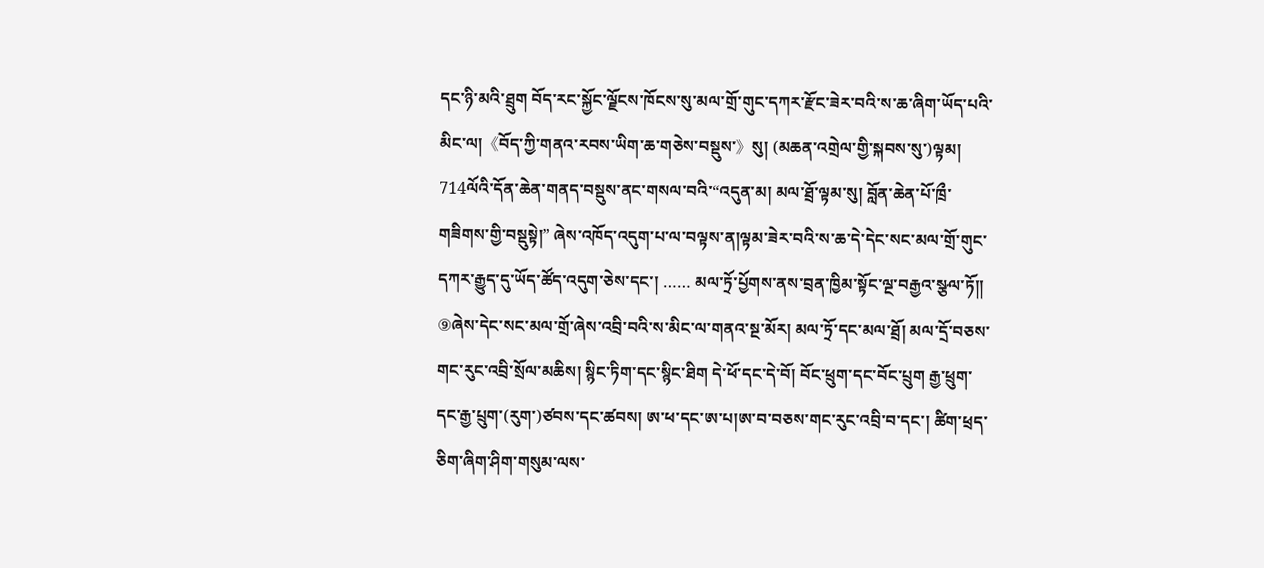དང་ཉི་མའི་ཐྲུག བོད་རང་སྐྱོང་ལྗོངས་ཁོངས་སུ་མལ་གྲོ་གུང་དཀར་རྫོང་ཟེར་བའི་ས་ཆ་ཞིག་ཡོད་པའི་མིང་ལ།《བོད་ཀྱི་གནའ་རབས་ཡིག་ཆ་གཅེས་བསྡུས་》སུ། (མཆན་འགྲེལ་གྱི་སྐབས་སུ་)ལྟམ། 714ལོའི་དོན་ཆེན་གནད་བསྡུས་ནང་གསལ་བའི་“འདུན་མ། མལ་ཐྲོ་ལྟམ་སུ། བློན་ཆེན་པོ་ཁྲྀ་གཟིགས་གྱི་བསྡུསྟེ།” ཞེས་འཁོད་འདུག་པ་ལ་བལྟས་ན།ལྟམ་ཟེར་བའི་ས་ཆ་དེ་དེང་སང་མལ་གྲོ་གུང་དཀར་རྒྱུད་དུ་ཡོད་ཚོད་འདུག་ཅེས་དང་། …… མལ་ཏྲོ་པྱོགས་ནས་བྲན་ཁྱིམ་སྟོང་ལྔ་བརྒྱའ་སྩལ་ཏོ།། ⑨ཞེས་དེང་སང་མལ་གྲོ་ཞེས་འབྲི་བའི་ས་མིང་ལ་གནའ་སྔ་མོར། མལ་ཏྲོ་དང་མལ་ཐྲོ། མལ་དྲོ་བཅས་གང་རུང་འབྲི་སྲོལ་མཆིས། སྙིང་ཏིག་དང་སྙིང་ཐིག དེ་ཕོ་དང་དེ་བོ། བོང་ཕྲུག་དང་བོང་པྲུག རྒྱ་ཕྲུག་དང་རྒྱ་པྲུག་(རུག་)ཙབས་དང་ཚབས། ཨ་ཕ་དང་ཨ་པ།ཨ་བ་བཅས་གང་རུང་འབྲི་བ་དང་། ཚིག་ཕྲད་ཅིག་ཞིག་ཤིག་གསུམ་ལས་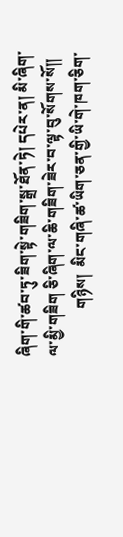ཞིག་གི་ཚབ་ཏུ་ཟིག་སྟེ་གཟིག་སྒྲ་ཐོན་ཏེ། དཔེར་ན། མི་ཞིག་ལ་མྱི་གཟིག ཅི་ཞིག་ལ་ཆི་གཟིག་ཟེར་བ་ལྟ་བུ་སོགས་སོ།།
             གཉིས།  མིང་གཞི་ཚ་ཡིག་ཅན་གྱི་ཡི་གེ་ཁག་ཅིག་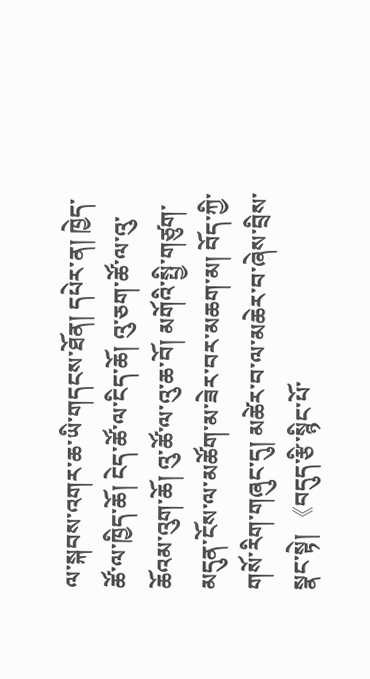ལ་སྐབས་འགར་ཆ་ཡི་གདངས་ཐོན། དཔེར་ན། ཁྱེད་ཚོ་ལ་ཁྱིད་ཆོ། ངེད་ཚོ་ལ་ངིད་ཆོ། འུ་ཅག་ཚོ་ལ་འུ་ཆོའམ་འུག་ཆོ། འུ་ཚོ་ལ་འུ་ཆ་བོ། མགོའི་སྤྱི་གཙུག་མདུན་ངོས་ལ་མཚོག་མ་ཟེར་བར་མཆག་མ། བོད་ཀྱི་གསོ་རིག་གཞུང་དུ། མཚེར་བ་ལ་མཆེར་བ་ཞེས་བྲིས་སྣང་སྟེ། 《བདུད་རྩི་སྙིང་པོ་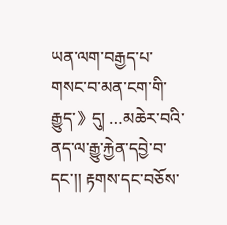ཡན་ལག་བརྒྱད་པ་གསང་བ་མན་ངག་གི་རྒྱུད་》དུ། …མཆེར་བའི་ནད་ལ་རྒྱུ་རྐྱེན་དབྱེ་བ་དང་།། རྟགས་དང་བཅོས་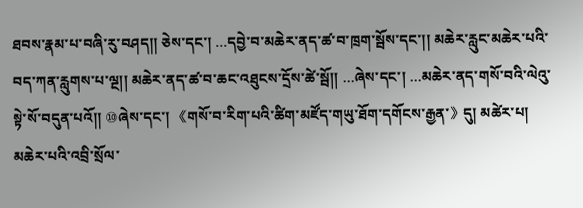ཐབས་རྣམ་པ་བཞི་རུ་བཤད།། ཅེས་དང་། …དབྱེ་བ་མཆེར་ནད་ཚ་བ་ཁྲག་སྦོས་དང་།། མཆེར་རླུང་མཆེར་པའི་བད་ཀན་རླུགས་པ་ལྔ།། མཆེར་ནད་ཚ་བ་ཆང་འཐུངས་དྲོས་ཚེ་སྦོ།། …ཞེས་དང་། …མཆེར་ནད་གསོ་བའི་ལེའུ་སྟེ་སོ་བདུན་པའོ།། ⑩ཞེས་དང་། 《གསོ་བ་རིག་པའི་ཚིག་མཛོད་གཡུ་ཐོག་དགོངས་རྒྱན་》དུ། མཚེར་པ། མཆེར་པའི་འབྲི་སྲོལ་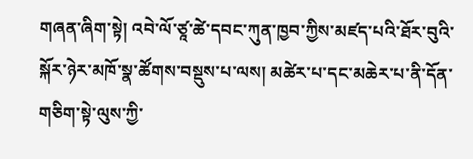གཞན་ཞིག་སྟེ། འབེ་ལོ་ཙཱ་ཚེ་དབང་ཀུན་ཁྱབ་ཀྱིས་མཛད་པའི་ཐོར་བུའི་སྐོར་ཉེར་མཁོ་སྣ་ཚོགས་བསྡུས་པ་ལས། མཚེར་པ་དང་མཆེར་པ་ནི་དོན་གཅིག་སྟེ་ལུས་ཀྱི་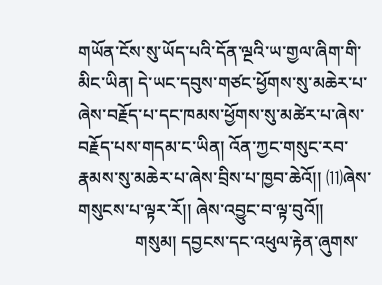གཡོན་ངོས་སུ་ཡོད་པའི་དོན་ལྔའི་ཡ་གྱལ་ཞིག་གི་མིང་ཡིན། དེ་ཡང་དབུས་གཙང་ཕྱོགས་སུ་མཆེར་པ་ཞེས་བརྗོད་པ་དང་ཁམས་ཕྱོགས་སུ་མཚེར་པ་ཞེས་བརྗོད་པས་གདམ་ང་ཡིན། འོན་ཀྱང་གསུང་རབ་རྣམས་སུ་མཆེར་པ་ཞེས་བྲིས་པ་ཁྱབ་ཆེའོ།། ⑾ཞེས་གསུངས་པ་ལྟར་རོ།། ཞེས་འབྱུང་བ་ལྟ་བུའོ།།
             གསུམ། དབྱངས་དང་འཕུལ་རྟེན་ཞུགས་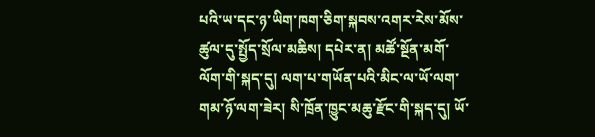པའི་ཡ་དང་ཉ་ཡིག་ཁག་ཅིག་སྐབས་འགར་རེས་མོས་ཚུལ་དུ་སྤྱོད་སྲོལ་མཆིས། དཔེར་ན། མཚོ་སྔོན་མགོ་ལོག་གི་སྐད་དུ། ལག་པ་གཡོན་པའི་མིང་ལ་ཡོ་ལག་གམ་ཉོ་ལག་ཟེར། སི་ཁྲོན་ཁྱུང་མཆུ་རྫོང་གི་སྐད་དུ། ཡོ་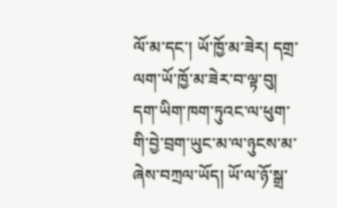ལོ་མ་དང་། ཡོ་ཁྱོ་མ་ཟེར། དགྲ་ལག་ཡོ་ཁྱོ་མ་ཟེར་བ་ལྟ་བུ། དག་ཡིག་ཁག་ཏུའང་ལ་ཕུག་གི་བྱེ་བྲག་ཡུང་མ་ལ་ཉུངས་མ་ཞེས་བཀྲལ་ཡོད། ཡོ་ལ་ཉོ་སྒྲ་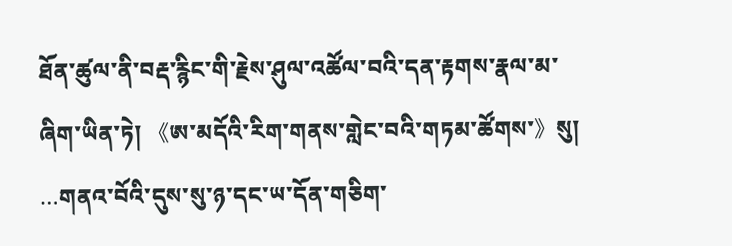ཐོན་ཚུལ་ནི་བརྡ་རྙིང་གི་རྗེས་ཤུལ་འཚོལ་བའི་དན་རྟགས་རྣལ་མ་ཞིག་ཡིན་ཏེ། 《ཨ་མདོའི་རིག་གནས་གླེང་བའི་གཏམ་ཚོགས་》སུ། …གནའ་བོའི་དུས་སུ་ཉ་དང་ཡ་དོན་གཅིག་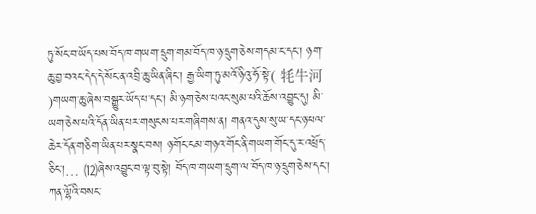ཏུ་སོང་བ་ཡོད་པས་བོད་ཁ་གཡག་དྲུག་གམ་བོད་ཁ་ཉ་དྲུག་ཅེས་གདམ་ང་དང་། ཉག་ཆུ་བྱ་བའང་དེད་དེ་སོང་ན་འབྲི་ཆུ་ཡིན་ཞིང་། རྒྱ་ཡིག་ཏུ་མའོ་ཉིའུ་ཧོ་སྟེ་( 牦牛河 )གཡག་ཆུ་ཞེས་བསྒྱུར་ཡོད་པ་དང་། མི་ཉག་ཅེས་པའང་སུམ་པའི་ཆོས་འབྱུང་དུ། མི་ཡག་ཅེས་པའི་དོན་ཡིན་པར་གསུངས་པར་གཞིགས་ན། གནའ་དུས་སུ་ཡ་དང་ཉ་ཕལ་ཆེར་དོན་གཅིག་ཡིན་པར་སྣང་བས། ཉ་གོང་ངམ་གཉའ་གོང་ནི་གཡག་གོང་དུ་ར་འཕྲོད་ཅིང་།… ⑿ཞེས་འབྱུང་བ་ལྟ་བུ་སྟེ། བོད་ཁ་གཡག་དྲུག་ལ་བོད་ཁ་ཉ་དྲུག་ཅེས་དང་། ཀན་ལྷོའི་བསང་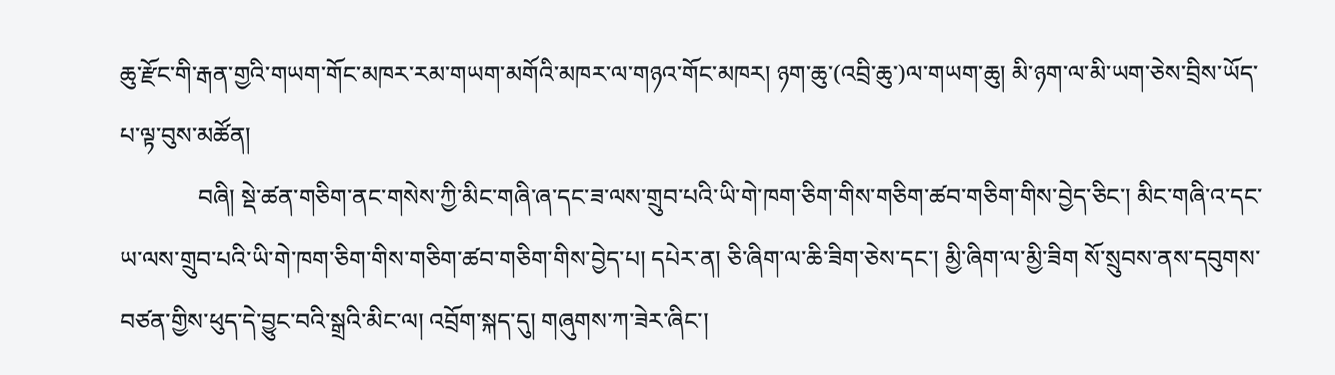ཆུ་རྫོང་གི་རྒན་གྱའི་གཡག་གོང་མཁར་རམ་གཡག་མགོའི་མཁར་ལ་གཉའ་གོང་མཁར། ཉག་ཆུ་(འབྲི་ཆུ་)ལ་གཡག་ཆུ། མི་ཉག་ལ་མི་ཡག་ཅེས་བྲིས་ཡོད་པ་ལྟ་བུས་མཚོན།
             བཞི། སྡེ་ཚན་གཅིག་ནང་གསེས་ཀྱི་མིང་གཞི་ཞ་དང་ཟ་ལས་གྲུབ་པའི་ཡི་གེ་ཁག་ཅིག་གིས་གཅིག་ཚབ་གཅིག་གིས་བྱེད་ཅིང་། མིང་གཞི་འ་དང་ཡ་ལས་གྲུབ་པའི་ཡི་གེ་ཁག་ཅིག་གིས་གཅིག་ཚབ་གཅིག་གིས་བྱེད་པ། དཔེར་ན། ཅི་ཞིག་ལ་ཆི་ཟིག་ཅེས་དང་། མྱི་ཞིག་ལ་མྱི་ཟིག སོ་སྲུབས་ནས་དབུགས་བཙན་གྱིས་ཕུད་དེ་བྱུང་བའི་སྒྲའི་མིང་ལ། འབྲོག་སྐད་དུ། གཞུགས་ཀ་ཟེར་ཞིང་།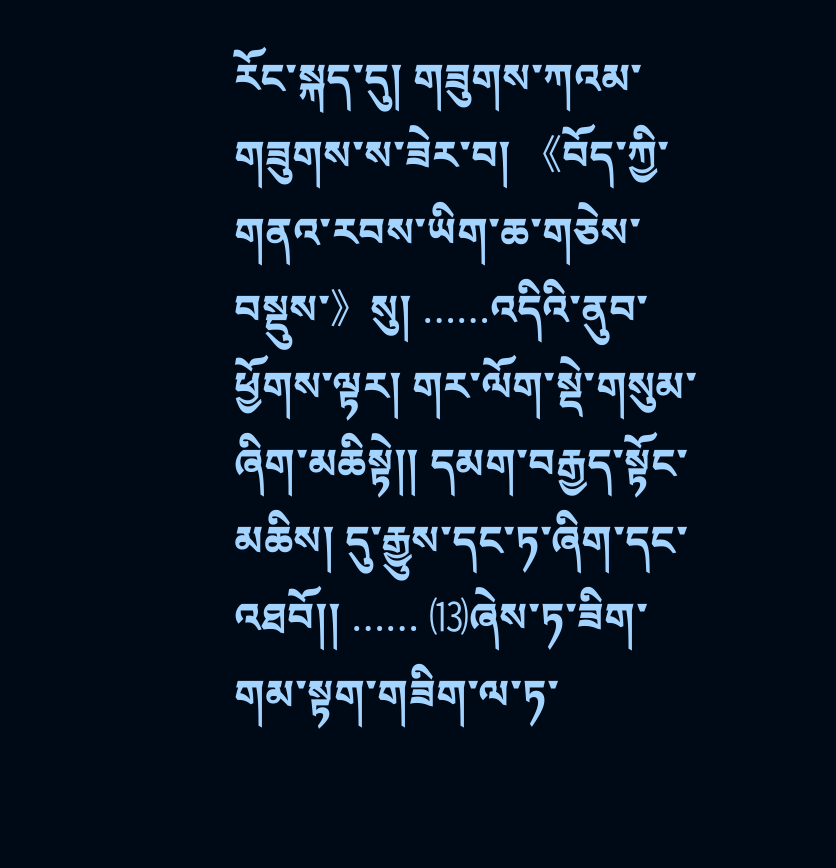རོང་སྐད་དུ། གཟུགས་ཀའམ་གཟུགས་ས་ཟེར་བ། 《བོད་ཀྱི་གནའ་རབས་ཡིག་ཆ་གཅེས་བསྡུས་》སུ། ……འདིའི་ནུབ་ཕྱོགས་ལྟར། གར་ལོག་སྡེ་གསུམ་ཞིག་མཆིསྟེ།། དམག་བརྒྱད་སྟོང་མཆིས། དུ་རྒྱུས་དང་ཏ་ཞིག་དང་འཐབོ།། …… ⒀ཞེས་ཏ་ཟིག་གམ་སྟག་གཟིག་ལ་ཏ་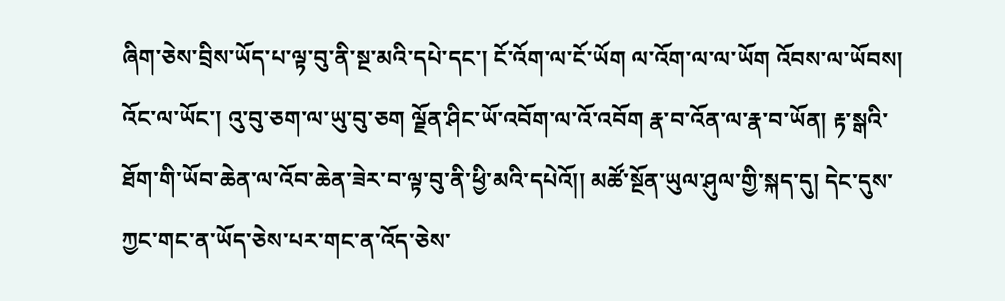ཞིག་ཅེས་བྲིས་ཡོད་པ་ལྟ་བུ་ནི་སྔ་མའི་དཔེ་དང་། ངོ་འོག་ལ་ངོ་ཡོག ལ་འོག་ལ་ལ་ཡོག འོབས་ལ་ཡོབས། འོང་ལ་ཡོང་། འུ་བུ་ཅག་ལ་ཡུ་བུ་ཅག ལྗོན་ཤིང་ཡོ་འབོག་ལ་འོ་འབོག རྣ་བ་འོན་ལ་རྣ་བ་ཡོན། རྟ་སྒའི་ཐོག་གི་ཡོབ་ཆེན་ལ་འོབ་ཆེན་ཟེར་བ་ལྟ་བུ་ནི་ཕྱི་མའི་དཔེའོ།། མཚོ་སྔོན་ཡུལ་ཤུལ་གྱི་སྐད་དུ། དེང་དུས་ཀྱང་གང་ན་ཡོད་ཅེས་པར་གང་ན་འོད་ཅེས་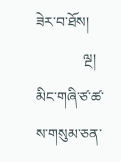ཟེར་བ་ཐོས།
             ལྔ།  མིང་གཞི་ཙ་ཚ་ས་གསུམ་ཅན་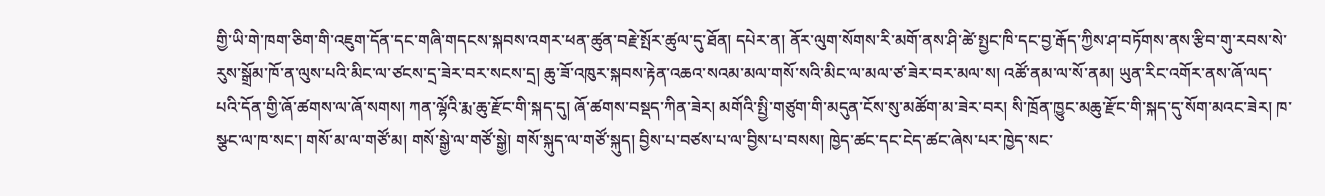གྱི་ཡི་གེ་ཁག་ཅིག་གི་འཇུག་དོན་དང་གཞི་གདངས་སྐབས་འགར་ཕན་ཚུན་བརྗེ་སྤོར་ཚུལ་དུ་ཐོན། དཔེར་ན། ནོར་ལུག་སོགས་རི་མགོ་ནས་ཤི་ཚེ་སྤྱང་ཁི་དང་བྱ་རྒོད་ཀྱིས་ཤ་བཏོགས་ནས་རྩིབ་གུ་རབས་སེ་རུས་སྒྲོམ་ཁོ་ན་ལུས་པའི་མིང་ལ་ཙངས་དྲ་ཟེར་བར་སངས་དྲ། ཆུ་ཟོ་འཁུར་སྐབས་རྟེན་འཆའ་སའམ་མལ་གསོ་སའི་མིང་ལ་མལ་ཙ་ཟེར་བར་མལ་ས། འཚོ་ནམ་ལ་སོ་ནམ། ཡུན་རིང་འགོར་ནས་ཞོ་ལད་པའི་དོན་གྱི་ཞོ་ཚགས་ལ་ཞོ་སགས། ཀན་ལྷོའི་རྨ་ཆུ་རྫོང་གི་སྐད་དུ། ཞོ་ཚགས་བསྡད་ཀིན་ཟེར། མགོའི་སྤྱི་གཙུག་གི་མདུན་ངོས་སུ་མཚོག་མ་ཟེར་བར། སི་ཁྲོན་ཁྱུང་མཆུ་རྫོང་གི་སྐད་དུ་སོག་མའང་ཟེར། ཁ་སྩང་ལ་ཁ་སང་། གསོ་མ་ལ་གཙོ་མ། གསོ་སྒྱེ་ལ་གཙོ་སྒྱེ། གསོ་སྐུད་ལ་གཙོ་སྐུད། བྱིས་པ་བཙས་པ་ལ་བྱིས་པ་བསས། ཁྱེད་ཚང་དང་ངེད་ཚང་ཞེས་པར་ཁྱེད་སང་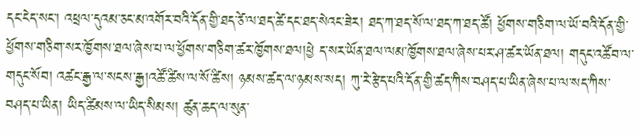དང་ངེད་སང་། འཕྲལ་དུའམ་ཅང་མ་འགོར་བའི་དོན་གྱི་ཐད་ཙེ་ལ་ཐད་ཚེ་དང་ཐད་སེའང་ཟེར། ཐད་ཀ་ཐད་སོ་ལ་ཐད་ཀ་ཐད་ཚོ། ཕྱོགས་གཅིག་ལ་ཡོ་བའི་དོན་གྱི་ཕྱོགས་གཅིག་སར་ཁྱོགས་ཐལ་ཞེས་པ་ལ་ཕྱོགས་གཅིག་ཚར་ཁྱོགས་ཐལ།ཕྱེ ད་སར་ཡོན་ཐལ་ལམ་ཁྱོགས་ཐལ་ཞེས་པར་ཤ་ཚར་ཡོན་ཐལ། གདུང་འཚོབ་ལ་གདུང་སོབ། འཚང་རྒྱ་ལ་སངས་རྒྱ།འཚོ་ཚིས་ལ་སོ་ཚིས། ཉམས་ཚད་ལ་ཉམས་སད། ཀུ་རེ་རྩེད་པའི་དོན་གྱི་ཚད་ཀིས་བཤད་པ་ཡིན་ཞེས་པ་ལ་སད་ཀིས་བཤད་པ་ཡིན། ཡིད་ཚིམས་ལ་ཡིད་སིམས། ཚུན་ཆད་ལ་སུན་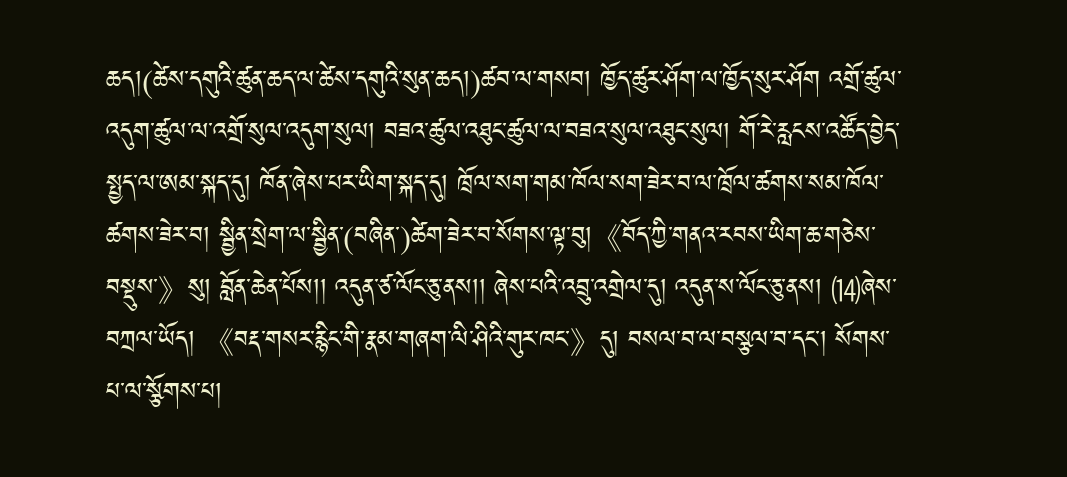ཆད།(ཚེས་དགུའི་ཚུན་ཆད་ལ་ཚེས་དགུའི་སུན་ཆད།)ཚབ་ལ་གསབ། ཁྱོད་ཚུར་ཤོག་ལ་ཁྱོད་སུར་ཤོག འགྲོ་ཚུལ་འདུག་ཚུལ་ལ་འགྲོ་སུལ་འདུག་སུལ། བཟའ་ཚུལ་འཐུང་ཚུལ་ལ་བཟའ་སུལ་འཐུང་སུལ། གོ་རེ་རླངས་འཚོད་བྱེད་སྤྱད་ལ་ཨམ་སྐད་དུ། ཁོན་ཞེས་པར་ཡིག་སྐད་དུ། ཁྲོལ་སག་གམ་ཁོལ་སག་ཟེར་བ་ལ་ཁྲོལ་ཚགས་སམ་ཁོལ་ཚགས་ཟེར་བ། སྦྱིན་སྲེག་ལ་སྦྱིན་(བཞིན་)ཚེག་ཟེར་བ་སོགས་ལྟ་བུ།《བོད་ཀྱི་གནའ་རབས་ཡིག་ཆ་གཅེས་བསྡུས་》སུ། བློན་ཆེན་པོས།། འདུན་ཙ་ལོང་ཅུ་ནས།། ཞེས་པའི་འབྲུ་འགྲེལ་དུ། འདུན་ས་ལོང་ཅུ་ནས། ⒁ཞེས་བཀྲལ་ཡོད། 《བརྡ་གསར་རྙིང་གི་རྣམ་གཞག་ལི་ཤིའི་གུར་ཁང་》དུ། བསལ་བ་ལ་བསྩལ་བ་དང་། སོགས་པ་ལ་སྩོགས་པ།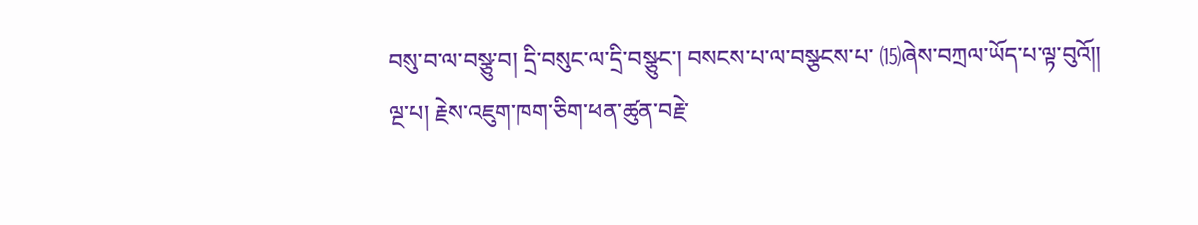བསུ་བ་ལ་བསྩུ་བ། དྲི་བསུང་ལ་དྲི་བསྩུང་། བསངས་པ་ལ་བསྩངས་པ་ ⒂ཞེས་བཀྲལ་ཡོད་པ་ལྟ་བུའོ།།
ལྔ་པ། རྗེས་འཇུག་ཁག་ཅིག་ཕན་ཚུན་བརྗེ་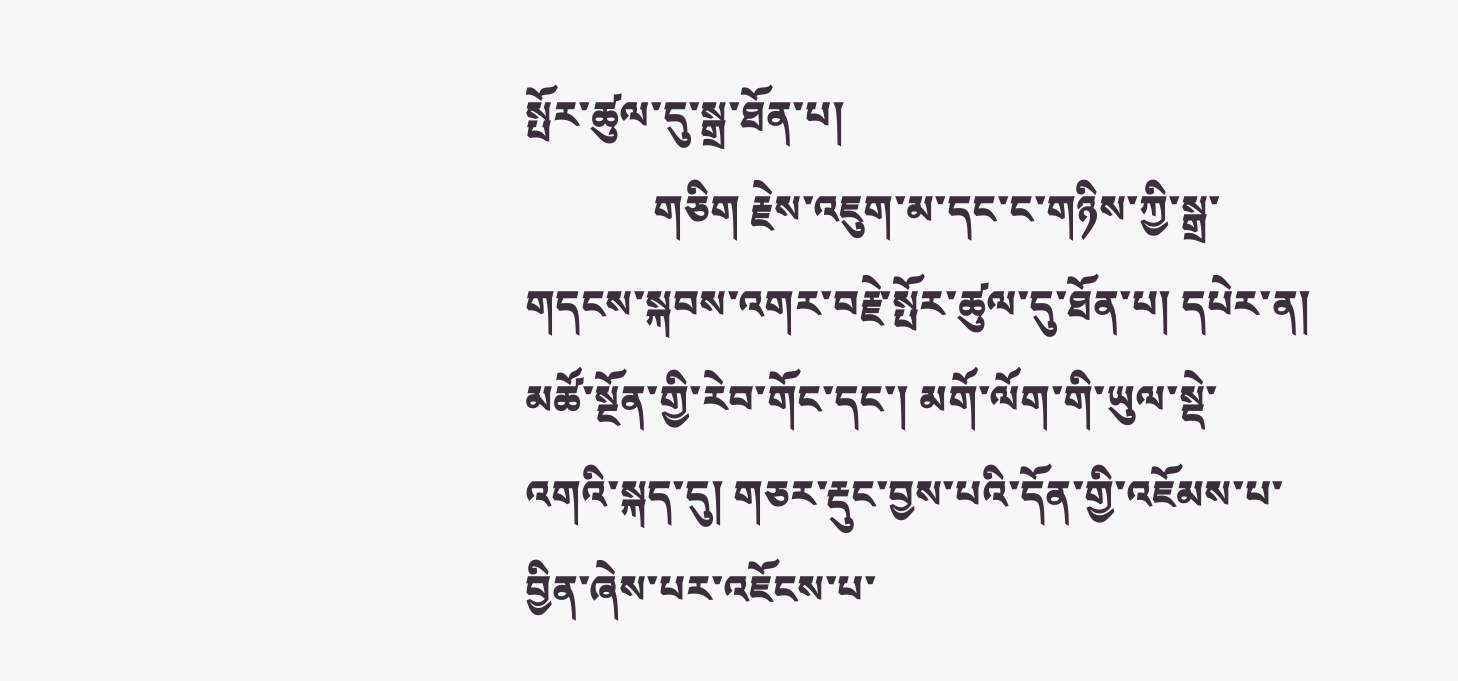སྤོར་ཚུལ་དུ་སྒྲ་ཐོན་པ།
             གཅིག རྗེས་འཇུག་མ་དང་ང་གཉིས་ཀྱི་སྒྲ་གདངས་སྐབས་འགར་བརྗེ་སྤོར་ཚུལ་དུ་ཐོན་པ། དཔེར་ན། མཚོ་སྔོན་གྱི་རེབ་གོང་དང་། མགོ་ལོག་གི་ཡུལ་སྡེ་འགའི་སྐད་དུ། གཅར་རྡུང་བྱས་པའི་དོན་གྱི་འཇོམས་པ་བྱིན་ཞེས་པར་འཇོངས་པ་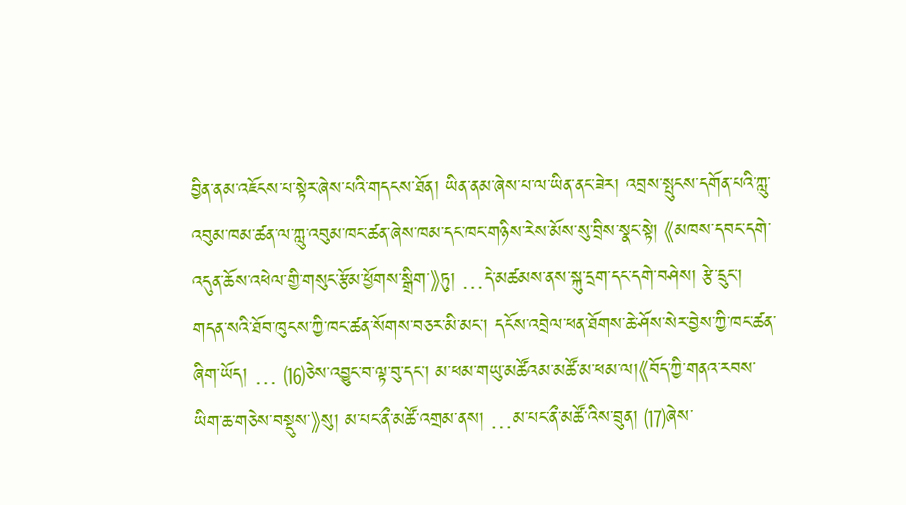བྱིན་ནམ་འཇོངས་པ་སྟེར་ཞེས་པའི་གདངས་ཐོན། ཡིན་ནམ་ཞེས་པ་ལ་ཡིན་ནང་ཟེར། འབྲས་སྤུངས་དགོན་པའི་ཀླུ་འབུམ་ཁམ་ཚན་ལ་ཀླུ་འབུམ་ཁང་ཚན་ཞེས་ཁམ་དང་ཁང་གཉིས་རེས་མོས་སུ་བྲིས་སྣང་སྟེ། 《མཁས་དབང་དགེ་འདུན་ཆོས་འཕེལ་གྱི་གསུང་རྩོམ་ཕྱོགས་སྒྲིག་》ཏུ། …དེ་མཚམས་ནས་སྐུ་དྲག་དང་དགེ་བཤེས། རྩེ་དྲུང་། གདན་སའི་ཐོབ་ཁུངས་ཀྱི་ཁང་ཚན་སོགས་བཅར་མི་མང་། དངོས་འབྲེལ་ཕན་ཐོགས་ཆེ་ཤོས་སེར་བྱེས་ཀྱི་ཁང་ཚན་ཞིག་ཡོད། … ⒃ཅེས་འབྱུང་བ་ལྟ་བུ་དང་། མ་ཕམ་གཡུ་མཚོའམ་མཚོ་མ་ཕམ་ལ།《བོད་ཀྱི་གནའ་རབས་ཡིག་ཆ་གཅེས་བསྡུས་》སུ། མ་པང་ནྀ་མཚོ་འགྲམ་ནས། …མ་པང་ནྀ་མཚོ་འིས་བྲུན། ⒄ཞེས་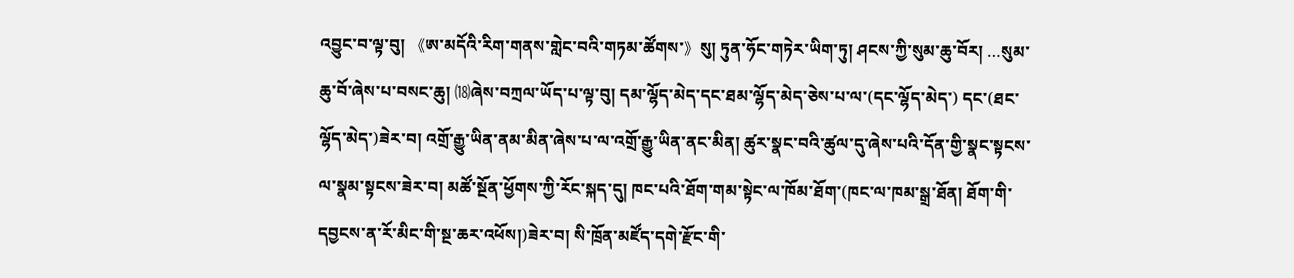འབྱུང་བ་ལྟ་བུ། 《ཨ་མདོའི་རིག་གནས་གླེང་བའི་གཏམ་ཚོགས་》སུ། ཏུན་ཧོང་གཏེར་ཡིག་ཏུ། ཤངས་ཀྱི་སུམ་ཆུ་བོར། …སུམ་ཆུ་བོ་ཞེས་པ་བསང་ཆུ། ⒅ཞེས་བཀྲལ་ཡོད་པ་ལྟ་བུ། དམ་ལྷོད་མེད་དང་ཐམ་ལྷོད་མེད་ཅེས་པ་ལ་(དང་ལྷོད་མེད་) དང་(ཐང་ལྷོད་མེད་)ཟེར་བ། འགྲོ་རྒྱུ་ཡིན་ནམ་མིན་ཞེས་པ་ལ་འགྲོ་རྒྱུ་ཡིན་ནང་མིན། ཚུར་སྣང་བའི་ཚུལ་དུ་ཞེས་པའི་དོན་གྱི་སྣང་སྟངས་ལ་སྣམ་སྟངས་ཟེར་བ། མཚོ་སྔོན་ཕྱོགས་ཀྱི་རོང་སྐད་དུ། ཁང་པའི་ཐོག་གམ་སྟེང་ལ་ཁོམ་ཐོག་(ཁང་ལ་ཁམ་སྒྲ་ཐོན། ཐོག་གི་དབྱངས་ན་རོ་མིང་གི་སྔ་ཆར་འཕོས།)ཟེར་བ། སི་ཁྲོན་མཛོད་དགེ་རྫོང་གི་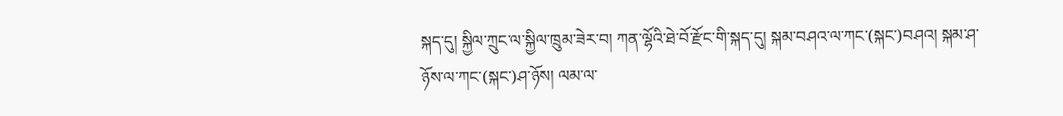སྐད་དུ། སྐྱིལ་ཀྲུང་ལ་སྐྱིལ་ཁྲུམ་ཟེར་བ། ཀན་ལྷོའི་ཐེ་བོ་རྫོང་གི་སྐད་དུ། སྐམ་བཤའ་ལ་ཀང་(སྐང་)བཤའ། སྐམ་ཤ་ཉོས་ལ་ཀང་(སྐང་)ཤ་ཉོས། ལམ་ལ་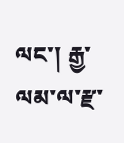ལང་། རྒྱ་ལམ་ལ་རྫ་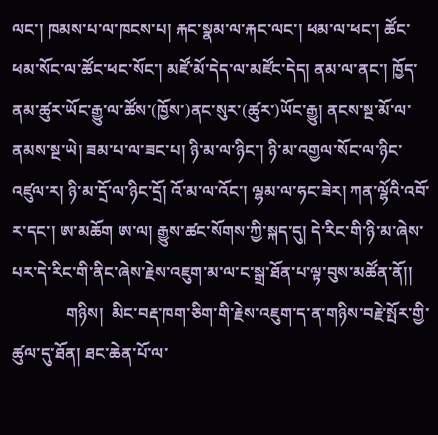ལང་། ཁམས་པ་ལ་ཁངས་པ། རྐང་སྣམ་ལ་རྐང་ལང་། ཕམ་ལ་ཕང་། ཚོང་ཕམ་སོང་ལ་ཚོང་ཕང་སོང་། མཛོ་མོ་དེད་ལ་མཛོང་དེད། ནམ་ལ་ནང་། ཁྱོད་ནམ་ཚུར་ཡོང་རྒྱུ་ལ་ཚོས་(ཁྱོས་)ནང་སུར་(ཚུར་)ཡོང་རྒྱུ། ནངས་སྔ་མོ་ལ་ནམས་སྔ་ཡེ། ཟམ་པ་ལ་ཟང་པ། ཉི་མ་ལ་ཉིང་། ཉི་མ་འགྱལ་སོང་ལ་ཉིང་འཛུལ་ར། ཉི་མ་དྲོ་ལ་ཉིང་དྲོ། འོ་མ་ལ་འོང་། ལྷམ་ལ་ཧང་ཟེར། ཀན་ལྷོའི་འབོ་ར་དང་། ཨ་མཆོག ཨ་ལ། རྒྱུས་ཚང་སོགས་ཀྱི་སྐད་དུ། དེ་རིང་གི་ཉི་མ་ཞེས་པར་དེ་རིང་གི་ནིང་ཞེས་རྗེས་འཇུག་མ་ལ་ང་སྒྲ་ཐོན་པ་ལྟ་བུས་མཚོན་ནོ།།
             གཉིས།  མིང་བརྡ་ཁག་ཅིག་གི་རྗེས་འཇུག་ད་ན་གཉིས་བརྗེ་སྤོར་གྱི་ཚུལ་དུ་ཐོན། ཐང་ཆེན་པོ་ལ་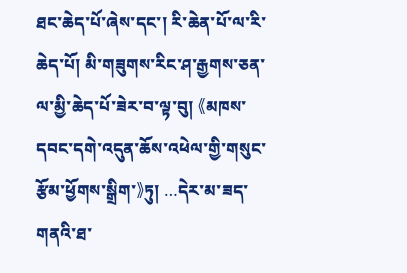ཐང་ཆེད་པོ་ཞེས་དང་། རི་ཆེན་པོ་ལ་རི་ཆེད་པོ། མི་གཟུགས་རིང་ཤ་རྒྱགས་ཅན་ལ་མྱི་ཆེད་པོ་ཟེར་བ་ལྟ་བུ། 《མཁས་དབང་དགེ་འདུན་ཆོས་འཕེལ་གྱི་གསུང་རྩོམ་ཕྱོགས་སྒྲིག་》ཏུ། …དེར་མ་ཟད་གནའི་ཐ་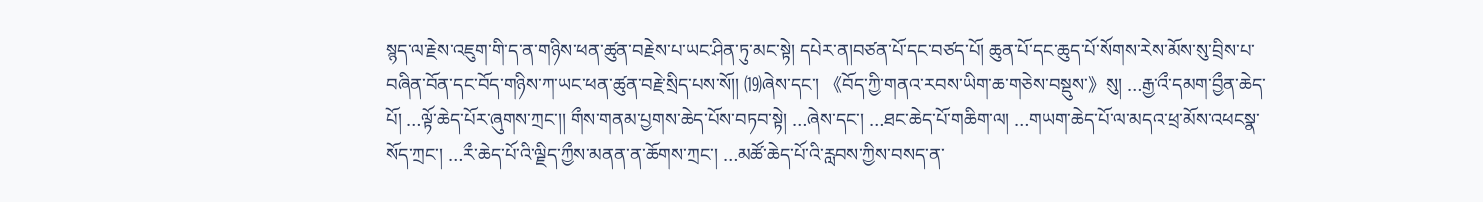སྙད་ལ་རྗེས་འཇུག་གི་ད་ན་གཉིས་ཕན་ཚུན་བརྗེས་པ་ཡང་ཤིན་ཏུ་མང་སྟེ། དཔེར་ན།བཙན་པོ་དང་བཙད་པོ། ཆུན་པོ་དང་ཆུད་པོ་སོགས་རེས་མོས་སུ་བྲིས་པ་བཞིན་བོན་དང་བོད་གཉིས་ཀ་ཡང་ཕན་ཚུན་བརྗེ་སྲིད་པས་སོ།། ⒆ཞེས་དང་། 《བོད་ཀྱི་གནའ་རབས་ཡིག་ཆ་གཅེས་བསྡུས་》སུ། …རྒྱ་འྀ་དམག་བྱྀན་ཆེད་པོ། …ལྟོ་ཆེད་པོར་ཞུགས་ཀྲང་།། གྀས་གནམ་པྱགས་ཆེད་པོས་བཏབ་སྟེ། …ཞེས་དང་། …ཐང་ཆེད་པོ་གཆིག་ལ། …གཡག་ཆེད་པོ་ལ་མདའ་ཕྲ་མོས་འཕངསྣ་སོད་ཀྲང་། …རྀ་ཆེད་པོ་འི་ལྗིད་ཀྱྀས་མནན་ན་ཆོགས་ཀྲང་། …མཚོ་ཆེད་པོ་འི་རླབས་ཀྱིས་བསད་ན་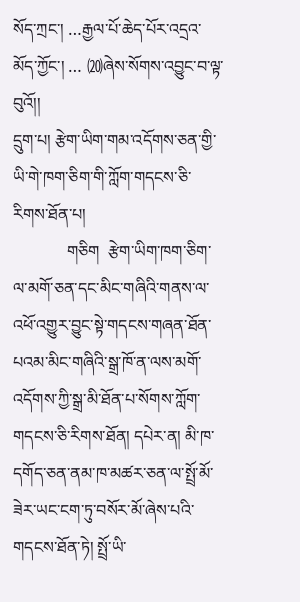སོད་ཀྲང་། …རྒྱལ་པོ་ཆེད་པོར་འདྲའ་མོད་ཀྱོང་། … ⒇ཞེས་སོགས་འབྱུང་བ་ལྟ་བུའོ།།
དྲུག་པ། རྩེག་ཡིག་གམ་འདོགས་ཅན་གྱི་ཡི་གེ་ཁག་ཅིག་གི་ཀློག་གདངས་ཅི་རིགས་ཐོན་པ།
             གཅིག  རྩེག་ཡིག་ཁག་ཅིག་ལ་མགོ་ཅན་དང་མིང་གཞིའི་གནས་ལ་འཕོ་འགྱུར་བྱུང་སྟེ་གདངས་གཞན་ཐོན་པའམ་མིང་གཞིའི་སྒྲ་ཁོ་ན་ལས་མགོ་འདོགས་ཀྱི་སྒྲ་མི་ཐོན་པ་སོགས་ཀློག་གདངས་ཅི་རིགས་ཐོན། དཔེར་ན། མི་ཁ་དགོད་ཅན་ནམ་ཁ་མཚར་ཅན་ལ་སྤྲོ་མོ་ཟེར་ཡང་ངག་ཏུ་བསོར་མོ་ཞེས་པའི་གདངས་ཐོན་ཏེ། སྤྲོ་ཡི་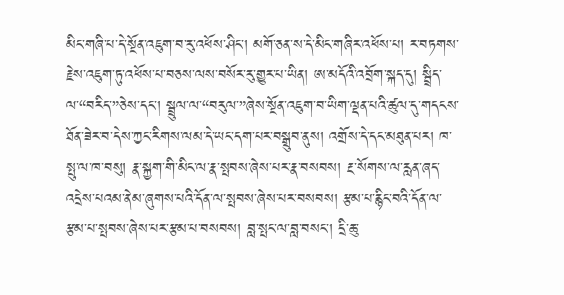མིང་གཞི་པ་དེ་སྔོན་འཇུག་བ་རུ་འཕོས་ཤིང་། མགོ་ཅན་ས་དེ་མིང་གཞིར་འཕོས་པ། ར་བཏགས་རྗེས་འཇུག་ཏུ་འཕོས་པ་བཅས་ལས་བསོར་རུ་གྱུར་པ་ཡིན། ཨ་མདོའི་འབྲོག་སྐད་དུ། སྦྲིད་ལ་“བརིད་”ཅེས་དང་། སྦྲུལ་ལ་“བརུལ་”ཞེས་སྔོན་འཇུག་བ་ཡིག་ལྡན་པའི་ཚུལ་དུ་གདངས་ཐོན་ཟེར་བ་དེས་ཀྱང་རིགས་ལམ་དེ་ཡང་དག་པར་བསྒྲུབ་ནུས། འགྲོས་དེ་དང་མཐུན་པར། ཁ་སྤུ་ལ་ཁ་བསུ། རྣ་སྐྱག་གི་མིང་ལ་རྣ་སྤབས་ཞེས་པར་རྣ་བསབས། རྔ་སོགས་ལ་རླན་ཞད་འདྲེས་པའམ་ནེམ་ཞུགས་པའི་དོན་ལ་སྤབས་ཞེས་པར་བསབས། རྩམ་པ་རྙིང་བའི་དོན་ལ་རྩམ་པ་སྤབས་ཞེས་པར་རྩམ་པ་བསབས། བླ་སྤང་ལ་བླ་བསང་། དྲི་ཆུ་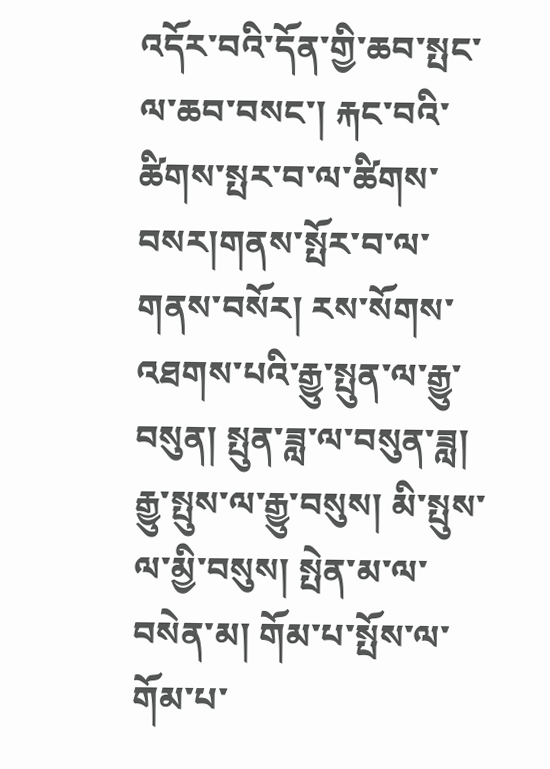འདོར་བའི་དོན་གྱི་ཆབ་སྤང་ལ་ཆབ་བསང་། རྐང་བའི་ཚིགས་སྤར་བ་ལ་ཚིགས་བསར།གནས་སྤོར་བ་ལ་གནས་བསོར། རས་སོགས་འཐགས་པའི་རྒྱུ་སྤུན་ལ་རྒྱུ་བསུན། སྤུན་ཟླ་ལ་བསུན་ཟླ། རྒྱུ་སྤུས་ལ་རྒྱུ་བསུས། མི་སྤུས་ལ་མྱི་བསུས། སྤེན་མ་ལ་བསེན་མ། གོམ་པ་སྤོས་ལ་གོམ་པ་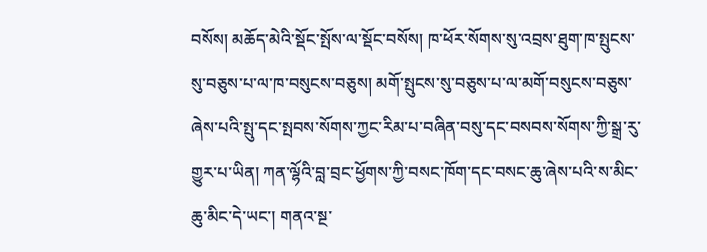བསོས། མཆོད་མེའི་སྡོང་སྤོས་ལ་སྡོང་བསོས། ཁ་ཕོར་སོགས་སུ་འབྲས་ཐུག་ཁ་སྤུངས་སུ་བཅུས་པ་ལ་ཁ་བསུངས་བཅུས། མགོ་སྤུངས་སུ་བཅུས་པ་ལ་མགོ་བསུངས་བཅུས་ཞེས་པའི་སྤུ་དང་སྤབས་སོགས་ཀྱང་རིམ་པ་བཞིན་བསུ་དང་བསབས་སོགས་ཀྱི་སྒྲ་རུ་གྱུར་པ་ཡིན། ཀན་ལྷོའི་བླ་བྲང་ཕྱོགས་ཀྱི་བསང་ཁོག་དང་བསང་ཆུ་ཞེས་པའི་ས་མིང་ཆུ་མིང་དེ་ཡང་། གནའ་སྔ་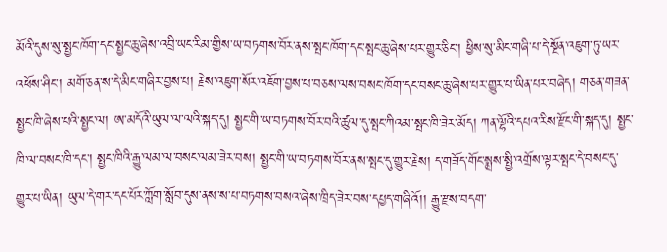མོའི་དུས་སུ་སྤྱང་ཁོག་དང་སྤྱང་ཆུ་ཞེས་འབྲི་ཡང་རིམ་གྱིས་ཡ་བཏགས་བོར་ནས་སྤང་ཁོག་དང་སྤང་ཆུ་ཞེས་པར་གྱུར་ཅིང་། ཕྱིས་སུ་མིང་གཞི་པ་དེ་སྔོན་འཇུག་ཏུ་ཡར་འཕོས་ཤིང་། མགོ་ཅན་ས་དེ་མིང་གཞིར་བྱས་པ། རྗེས་འཇུག་སོར་འཇོག་བྱས་པ་བཅས་ལས་བསང་ཁོག་དང་བསང་ཆུ་ཞེས་པར་གྱུར་པ་ཡིན་པར་བཞེད། གཅན་གཟན་སྤྱང་ཁི་ཞེས་པའི་སྤྱང་ལ། ཨ་མདོའི་ཡུལ་ལ་ལའི་སྐད་དུ། སྤྱང་གི་ཡ་བཏགས་བོར་བའི་ཚུལ་དུ་སྤང་ཀིའམ་སྤང་ཁི་ཟེར་མོད། ཀན་ལྷོའི་དཔའ་རིས་རྫོང་གི་སྐད་དུ། སྤྱང་ཁི་ལ་བསང་ཁི་དང་། སྤྱང་ཁིའི་རྒྱུ་ལམ་ལ་བསང་ལམ་ཟེར་བས། སྤྱང་གི་ཡ་བཏགས་བོར་ནས་སྤང་དུ་གྱུར་རྗེས། ད་གཟོད་གོང་སྨྲས་སྤྱི་འགྲོས་ལྟར་སྤང་དེ་བསང་དུ་གྱུར་པ་ཡིན། ཡུལ་དེ་གར་དང་པོར་ཀློག་སློབ་དུས་ནས་ས་པ་བཏགས་བསའ་ཞེས་ཁྲིད་ཟེར་བས་དཔྱད་གཞིའོ།། རྒྱུ་རྫས་བདག་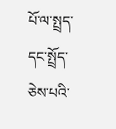པོ་ལ་སྤྲད་དང་སྤྲོད་ཅེས་པའི་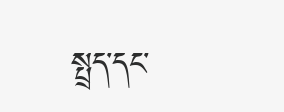སྤྲད་དང་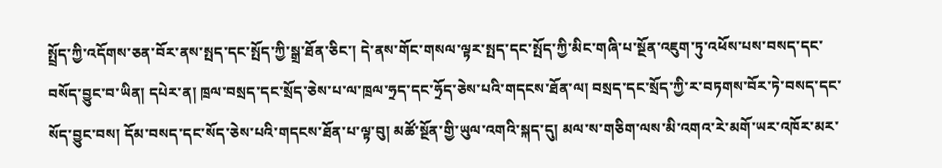སྤྲོད་ཀྱི་འདོགས་ཅན་བོར་ནས་སྤད་དང་སྤོད་ཀྱི་སྒྲ་ཐོན་ཅིང་། དེ་ནས་གོང་གསལ་ལྟར་སྤད་དང་སྤོད་ཀྱི་མིང་གཞི་པ་སྔོན་འཇུག་ཏུ་འཕོས་པས་བསད་དང་བསོད་བྱུང་བ་ཡིན། དཔེར་ན། ཁྲལ་བསྲད་དང་སྲོད་ཅེས་པ་ལ་ཁྲལ་ཧྲད་དང་ཧྲོད་ཅེས་པའི་གདངས་ཐོན་ལ། བསྲད་དང་སྲོད་ཀྱི་ར་བཏགས་བོར་ཏེ་བསད་དང་སོད་བྱུང་བས། དོམ་བསད་དང་སོད་ཅེས་པའི་གདངས་ཐོན་པ་ལྟ་བུ། མཚོ་སྔོན་གྱི་ཡུལ་འགའི་སྐད་དུ། མལ་ས་གཅིག་ལས་མི་འགའ་རེ་མགོ་ཡར་འཁོར་མར་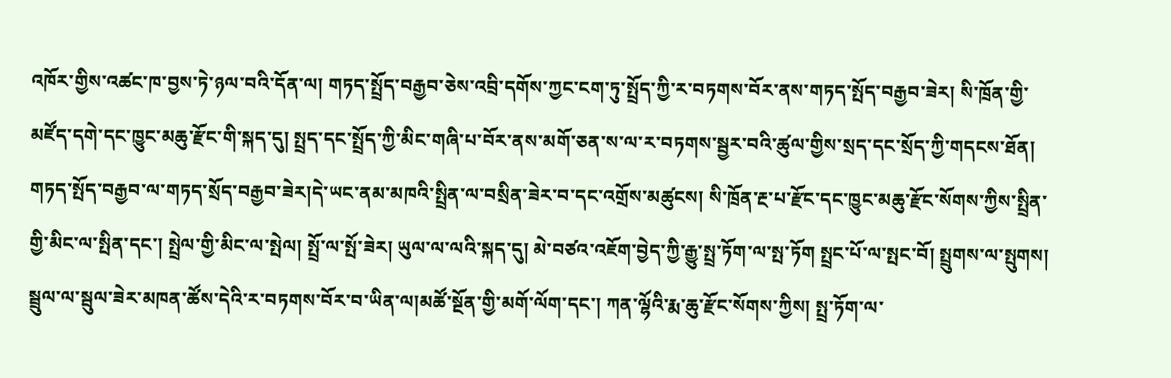འཁོར་གྱིས་འཚང་ཁ་བྱས་ཏེ་ཉལ་བའི་དོན་ལ། གཏད་སྤྲོད་བརྒྱབ་ཅེས་འབྲི་དགོས་ཀྱང་ངག་ཏུ་སྤྲོད་ཀྱི་ར་བཏགས་བོར་ནས་གཏད་སྤོད་བརྒྱབ་ཟེར། སི་ཁྲོན་གྱི་མཛོད་དགེ་དང་ཁྱུང་མཆུ་རྫོང་གི་སྐད་དུ། སྤྲད་དང་སྤྲོད་ཀྱི་མིང་གཞི་པ་བོར་ནས་མགོ་ཅན་ས་ལ་ར་བཏགས་སྦྱར་བའི་ཚུལ་གྱིས་སྲད་དང་སྲོད་ཀྱི་གདངས་ཐོན། གཏད་སྤོད་བརྒྱབ་ལ་གཏད་སྲོད་བརྒྱབ་ཟེར།དེ་ཡང་ནམ་མཁའི་སྤྲིན་ལ་བསྲིན་ཟེར་བ་དང་འགྲོས་མཚུངས། སི་ཁྲོན་རྔ་པ་རྫོང་དང་ཁྱུང་མཆུ་རྫོང་སོགས་ཀྱིས་སྤྲིན་གྱི་མིང་ལ་སྤིན་དང་། སྤྲེལ་གྱི་མིང་ལ་སྤེལ། སྤྲོ་ལ་སྤོ་ཟེར། ཡུལ་ལ་ལའི་སྐད་དུ། མེ་བཙའ་འཇོག་བྱེད་ཀྱི་རྒྱུ་སྤྲ་ཏོག་ལ་སྤ་ཏོག སྤྲང་པོ་ལ་སྤང་བོ། སྤྲུགས་ལ་སྤུགས། སྦྲུལ་ལ་སྦུལ་ཟེར་མཁན་ཚོས་དེའི་ར་བཏགས་བོར་བ་ཡིན་ལ།མཚོ་སྔོན་གྱི་མགོ་ལོག་དང་། ཀན་ལྷོའི་རྨ་ཆུ་རྫོང་སོགས་ཀྱིས། སྤྲ་ཏོག་ལ་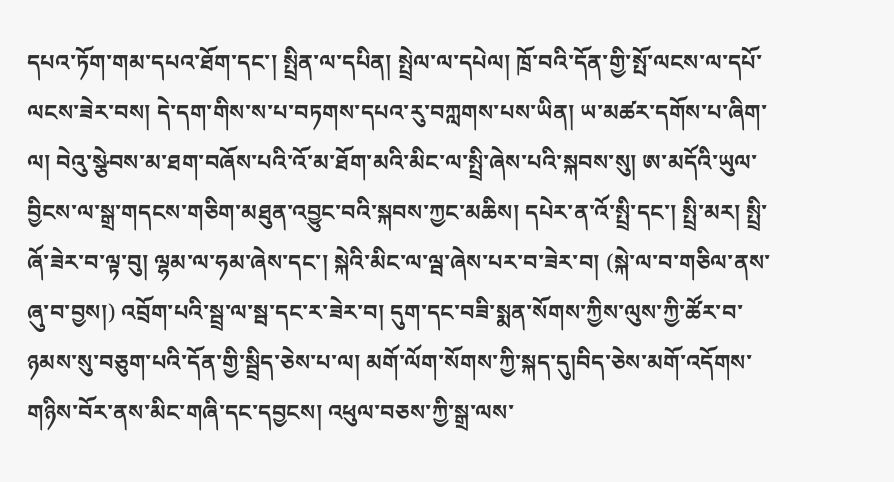དཔའ་ཏོག་གམ་དཔའ་ཐོག་དང་། སྤྲིན་ལ་དཔིན། སྤྲེལ་ལ་དཔེལ། ཁྲོ་བའི་དོན་གྱི་སྤོ་ལངས་ལ་དཔོ་ལངས་ཟེར་བས། དེ་དག་གིས་ས་པ་བཏགས་དཔའ་རུ་བཀླགས་པས་ཡིན། ཡ་མཚར་དགོས་པ་ཞིག་ལ། བེའུ་སྩེབས་མ་ཐག་བཞོས་པའི་འོ་མ་ཐོག་མའི་མིང་ལ་སྤྲི་ཞེས་པའི་སྐབས་སུ། ཨ་མདོའི་ཡུལ་བྱིངས་ལ་སྒྲ་གདངས་གཅིག་མཐུན་འབྱུང་བའི་སྐབས་ཀྱང་མཆིས། དཔེར་ན་འོ་སྤྲི་དང་། སྤྲི་མར། སྤྲི་ཞོ་ཟེར་བ་ལྟ་བུ། ལྷམ་ལ་ཧམ་ཞེས་དང་། སྐེའི་མིང་ལ་ལྦ་ཞེས་པར་བ་ཟེར་བ། (སྐེ་ལ་བ་གཅིལ་ནས་ཞུ་བ་བྱས།) འབྲོག་པའི་སྦྲ་ལ་སྦ་དང་ར་ཟེར་བ། དུག་དང་བཟི་སྨན་སོགས་ཀྱིས་ལུས་ཀྱི་ཚོར་བ་ཉམས་སུ་བཅུག་པའི་དོན་གྱི་སྦྲིད་ཅེས་པ་ལ། མགོ་ལོག་སོགས་ཀྱི་སྐད་དུ།བིད་ཅེས་མགོ་འདོགས་གཉིས་བོར་ནས་མིང་གཞི་དང་དབྱངས། འཕུལ་བཅས་ཀྱི་སྒྲ་ལས་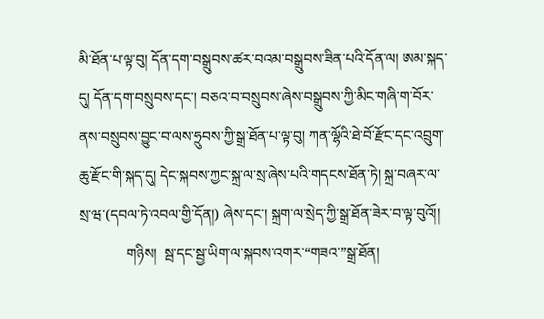མི་ཐོན་པ་ལྟ་བུ། དོན་དག་བསྒྲུབས་ཚར་བའམ་བསྒྲུབས་ཟིན་པའི་དོན་ལ། ཨམ་སྐད་དུ། དོན་དག་བསྲུབས་དང་། བཅའ་བ་བསྲུབས་ཞེས་བསྒྲུབས་ཀྱི་མིང་གཞི་ག་བོར་ནས་བསྲུབས་བྱུང་བ་ལས་ཧྲུབས་ཀྱི་སྒྲ་ཐོན་པ་ལྟ་བུ། ཀན་ལྷོའི་ཐེ་བོ་རྫོང་དང་འབྲུག་ཆུ་རྫོང་གི་སྐད་དུ། དེང་སྐབས་ཀྱང་སྐྲ་ལ་སྲ་ཞེས་པའི་གདངས་ཐོན་ཏེ། སྐྲ་བཞར་ལ་སྲ་ཝ་(དབལ་ཏེ་འབལ་གྱི་དོན།) ཞེས་དང་། སྐྲག་ལ་སྲེད་ཀྱི་སྒྲ་ཐོན་ཟེར་བ་ལྟ་བུའོ།།
             གཉིས།  སྦ་དང་སྦྱ་ཡིག་ལ་སྐབས་འགར་“གཟའ་”སྒྲ་ཐོན།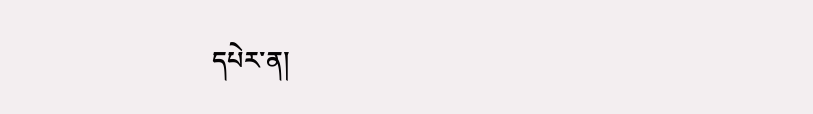དཔེར་ན།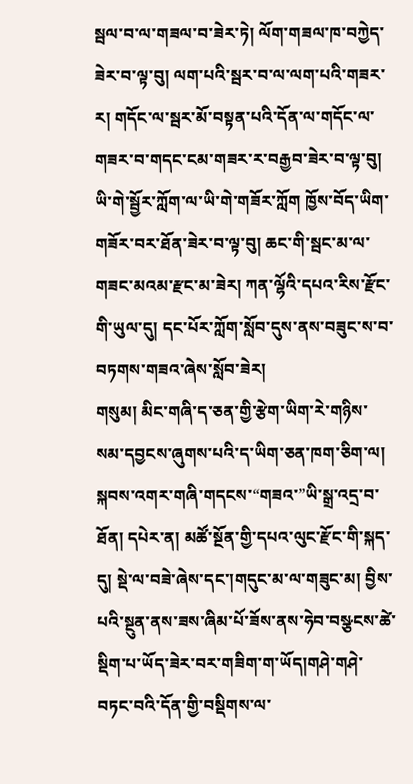སྦལ་བ་ལ་གཟལ་བ་ཟེར་ཏེ། ལོག་གཟལ་ཁ་བཀྱེད་ཟེར་བ་ལྟ་བུ། ལག་པའི་སྦར་བ་ལ་ལག་པའི་གཟར་ར། གདོང་ལ་སྦར་མོ་བསྟན་པའི་དོན་ལ་གདོང་ལ་གཟར་བ་གདང་ངམ་གཟར་ར་བརྒྱབ་ཟེར་བ་ལྟ་བུ། ཡི་གེ་སྦྱོར་ཀློག་ལ་ཡི་གེ་གཟོར་ཀློག ཁྱོས་བོད་ཡིག་གཟོར་བར་ཐོན་ཟེར་བ་ལྟ་བུ། ཆང་གི་སྦང་མ་ལ་གཟང་མའམ་རྫང་མ་ཟེར། ཀན་ལྷོའི་དཔའ་རིས་རྫོང་གི་ཡུལ་དུ། དང་པོར་ཀློག་སློབ་དུས་ནས་བཟུང་ས་བ་བཏགས་གཟའ་ཞེས་སློབ་ཟེར།
གསུམ། མིང་གཞི་ད་ཅན་གྱི་རྩེག་ཡིག་རེ་གཉིས་སམ་དབྱངས་ཞུགས་པའི་ད་ཡིག་ཅན་ཁག་ཅིག་ལ། སྐབས་འགར་གཞི་གདངས་“གཟའ་”ཡི་སྒྲ་འདྲ་བ་ཐོན། དཔེར་ན། མཚོ་སྔོན་གྱི་དཔའ་ལུང་རྫོང་གི་སྐད་དུ། སྡེ་ལ་བཟེ་ཞེས་དང་།གདུང་མ་ལ་གཟུང་མ། བྱིས་པའི་སྔུན་ནས་ཟས་ཞིམ་པོ་ཟོས་ནས་ཧེབ་བསྩངས་ཚེ་སྡིག་པ་ཡོད་ཟེར་བར་གཟིག་ག་ཡོད།གཤེ་གཤེ་བཏང་བའི་དོན་གྱི་བསྡིགས་ལ་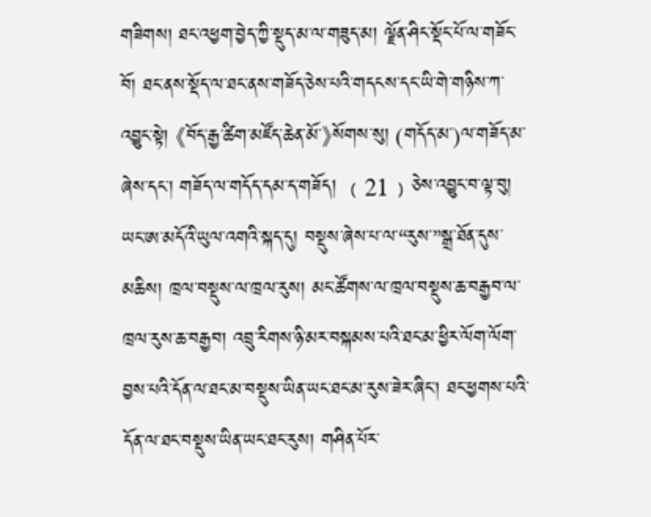གཟིགས། ཐང་འཕྱག་བྱེད་ཀྱི་སྡུད་མ་ལ་གཟུད་མ། ལྗོན་ཤིང་སྡོང་པོ་ལ་གཟོང་བོ། ཐང་ནས་སྡོད་ལ་ཐང་ནས་གཟོད་ཅེས་པའི་གདངས་དང་ཡི་གེ་གཉིས་ཀ་འབྱུང་སྟེ། 《བོད་རྒྱ་ཚིག་མཛོད་ཆེན་མོ་》སོགས་སུ། (གདོད་མ་)ལ་གཟོད་མ་ཞེས་དང་། གཟོད་ལ་གདོད་དམ་ད་གཟོད། ﹙21﹚ཅེས་འབྱུང་བ་ལྟ་བུ། ཡང་ཨ་མདོའི་ཡུལ་འགའི་སྐད་དུ། བསྡུས་ཞེས་པ་ལ་“རུས་”སྒྲ་ཐོན་དུས་མཆིས། ཁྲལ་བསྡུས་ལ་ཁྲལ་རུས། མང་ཚོགས་ལ་ཁྲལ་བསྡུས་ཆ་བརྒྱབ་ལ་ཁྲལ་རུས་ཆ་བརྒྱབ། འབྲུ་རིགས་ཉི་མར་བསྐམས་པའི་ཐང་མ་ཕྱིར་ལོག་ལོག་བྱས་པའི་དོན་ལ་ཐང་མ་བསྡུས་ཡིན་ཡང་ཐང་མ་རུས་ཟེར་ཞིང་། ཐང་ཕྱགས་པའི་དོན་ལ་ཐང་བསྡུས་ཡིན་ཡང་ཐང་རུས། གཤིན་པོར་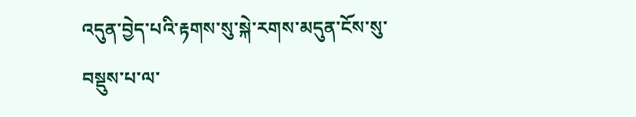འདུན་བྱེད་པའི་རྟགས་སུ་སྐེ་རགས་མདུན་ངོས་སུ་བསྡུས་པ་ལ་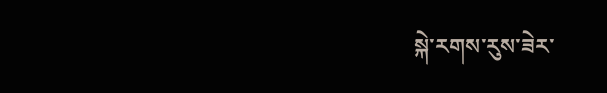སྐེ་རགས་རུས་ཟེར་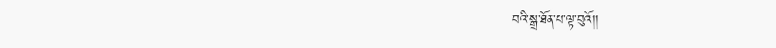བའི་སྒྲ་ཐོན་པ་ལྟ་བུའོ།།